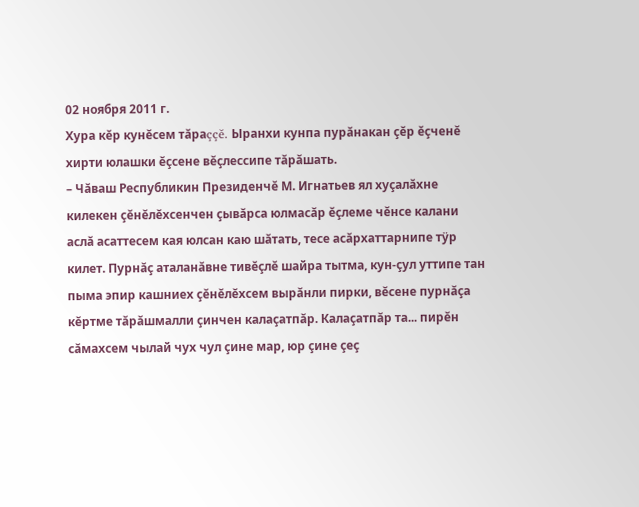02 ноября 2011 г.
Хура кĕр кунĕсем тăраççĕ. Ыранхи кунпа пурăнакан çĕр ĕçченĕ хирти юлашки ĕçсене вĕçлессипе тăрăшать.
– Чăваш Республикин Президенчĕ М. Игнатьев ял хуçалăхне килекен çĕнĕлĕхсенчен çывăрса юлмасăр ĕçлеме чĕнсе калани аслă асаттесем кая юлсан каю шăтать, тесе асăрхаттарнипе тÿр килет. Пурнăç аталанăвне тивĕçлĕ шайра тытма, кун-çул уттипе тан пыма эпир кашниех çĕнĕлĕхсем вырăнли пирки, вĕсене пурнăçа кĕртме тăрăшмалли çинчен калаçатпăр. Калаçатпăр та... пирĕн сăмахсем чылай чух чул çине мар, юр çине çеç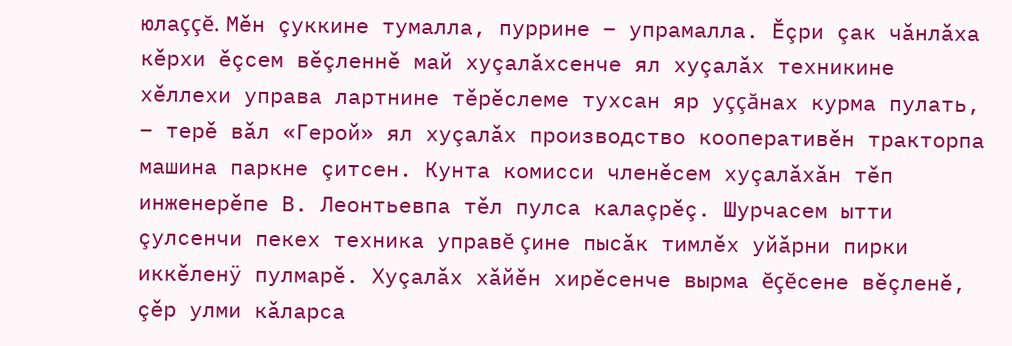юлаççĕ. Мĕн çуккине тумалла, пуррине – упрамалла. Ĕçри çак чăнлăха кĕрхи ĕçсем вĕçленнĕ май хуçалăхсенче ял хуçалăх техникине хĕллехи управа лартнине тĕрĕслеме тухсан яр уççăнах курма пулать, – терĕ вăл «Герой» ял хуçалăх производство кооперативĕн тракторпа машина паркне çитсен. Кунта комисси членĕсем хуçалăхăн тĕп инженерĕпе В. Леонтьевпа тĕл пулса калаçрĕç. Шурчасем ытти çулсенчи пекех техника управĕ çине пысăк тимлĕх уйăрни пирки иккĕленÿ пулмарĕ. Хуçалăх хăйĕн хирĕсенче вырма ĕçĕсене вĕçленĕ, çĕр улми кăларса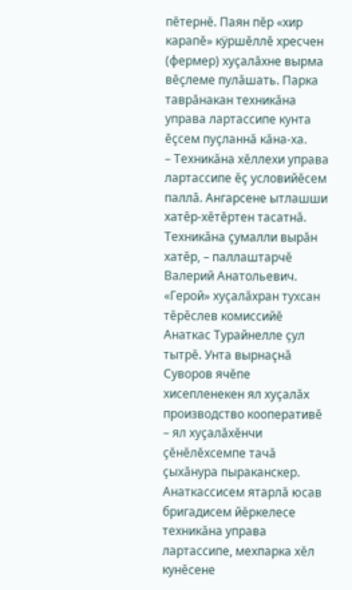пĕтернĕ. Паян пĕр «хир карапĕ» кÿршĕллĕ хресчен (фермер) хуçалăхне вырма вĕçлеме пулăшать. Парка таврăнакан техникăна управа лартассипе кунта ĕçсем пуçланнă кăна-ха.
– Техникăна хĕллехи управа лартассипе ĕç условийĕсем паллă. Ангарсене ытлашши хатĕр-хĕтĕртен тасатнă. Техникăна çумалли вырăн хатĕр, – паллаштарчĕ Валерий Анатольевич.
«Герой» хуçалăхран тухсан тĕрĕслев комиссийĕ Анаткас Турайнелле çул тытрĕ. Унта вырнаçнă Суворов ячĕпе хисепленекен ял хуçалăх производство кооперативĕ – ял хуçалăхĕнчи çĕнĕлĕхсемпе тачă çыхăнура пыраканскер.
Анаткассисем ятарлă юсав бригадисем йĕркелесе техникăна управа лартассипе, мехпарка хĕл кунĕсене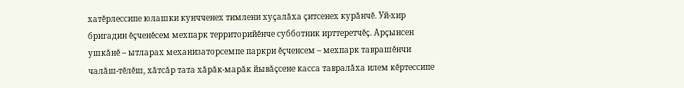хатĕрлессипе юлашки кунчченех тимлени хуçалăха çитсенех курăнчĕ. Уй-хир бригадин ĕçченĕсем мехпарк территорийĕнче субботник ирттеретчĕç. Арçынсен ушкăнĕ – ытларах механизаторсемпе паркри ĕçченсем – мехпарк таврашĕнчи чалăш-тĕлĕш, хăтсăр тата хăрăк-марăк йывăçсене касса тавралăха илем кĕртессипе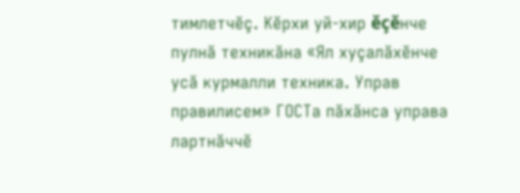тимлетчĕç. Кĕрхи уй-хир ĕçĕнче пулнă техникăна «Ял хуçалăхĕнче усă курмалли техника. Управ правилисем» ГОСТа пăхăнса управа лартнăччĕ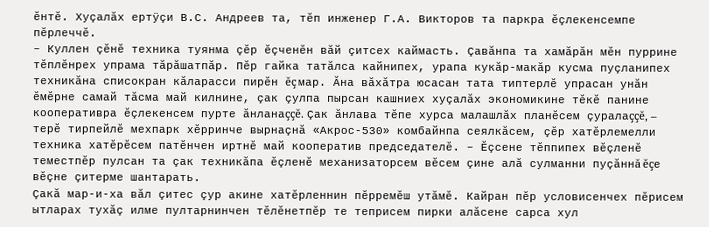ĕнтĕ. Хуçалăх ертÿçи В.С. Андреев та, тĕп инженер Г.А. Викторов та паркра ĕçлекенсемпе пĕрлеччĕ.
– Куллен çĕнĕ техника туянма çĕр ĕçченĕн вăй çитсех каймасть. Çавăнпа та хамăрăн мĕн пуррине тĕплĕнрех упрама тăрăшатпăр. Пĕр гайка татăлса кайнипех, урапа кукăр-макăр кусма пуçланипех техникăна списокран кăларасси пирĕн ĕç мар. Ăна вăхăтра юсасан тата типтерлĕ упрасан унăн ĕмĕрне самай тăсма май килнине, çак çулпа пырсан кашниех хуçалăх экономикине тĕкĕ панине кооперативра ĕçлекенсем пурте ăнланаççĕ. Çак ăнлава тĕпе хурса малашлăх планĕсем çуралаççĕ, – терĕ тирпейлĕ мехпарк хĕрринче вырнаçнă «Акрос-530» комбайнпа сеялкăсем, çĕр хатĕрлемелли техника хатĕрĕсем патĕнчен иртнĕ май кооператив председателĕ. – Ĕçсене тĕппипех вĕçленĕ теместпĕр пулсан та çак техникăпа ĕçленĕ механизаторсем вĕсем çине алă сулманни пуçăннă ĕçе вĕçне çитерме шантарать.
Çакă мар-и-ха вăл çитес çур акине хатĕрленнин пĕрремĕш утăмĕ. Кайран пĕр условисенчех пĕрисем ытларах тухăç илме пултарнинчен тĕлĕнетпĕр те теприсем пирки алăсене сарса хул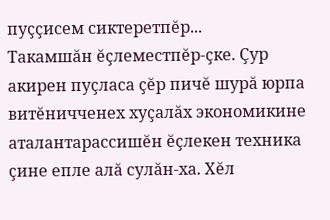пуççисем сиктеретпĕр...
Такамшăн ĕçлеместпĕр-çке. Çур акирен пуçласа çĕр пичĕ шурă юрпа витĕничченех хуçалăх экономикине аталантарассишĕн ĕçлекен техника çине епле алă сулăн-ха. Хĕл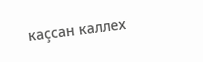каçсан каллех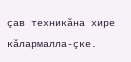çав техникăна хире кăлармалла-çке.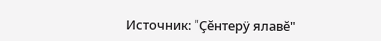Источник: "Çĕнтерÿ ялавĕ"